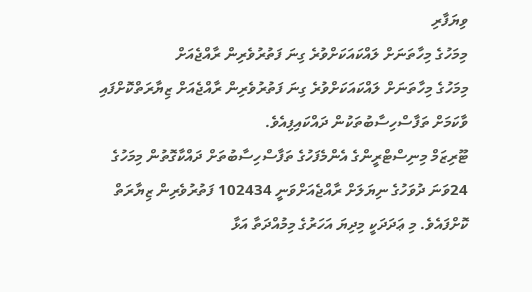ވިޔަފާރި
މިމަހުގެ މިހާތަނަށް ލައްކައަކަށްވުރެ ގިނަ ފަތުރުވެރިން ރާއްޖެއަށް
މިމަހުގެ މިހާތަނަށް ލައްކައަކަށްވުރެ ގިނަ ފަތުރުވެރިން ރާއްޖެއަށް ޒިޔާރަތްކޮށްފައި ވާކަމަށް ތަފާސްހިސާބުތަކުން ދައްކައިފިއެވެ.
ޓޫރިޒަމް މިނިސްޓްރީންގެ އެންމެފަހުގެ ތަފާސްހިސާބުތަށް ދައްކާގޮތުން މިމަހުގެ 24ވަނަ ދުވަހުގެ ނިޔަލަށް ރާއްޖެއަށްވަނީ 102434 ފަތުރުވެރިން ޒިޔާރަތް ކޮށްފައެވެ. މި ޢަދަދަކީ މިދިޔަ އަހަރުގެ މިމުއްދަތާ އަޅާ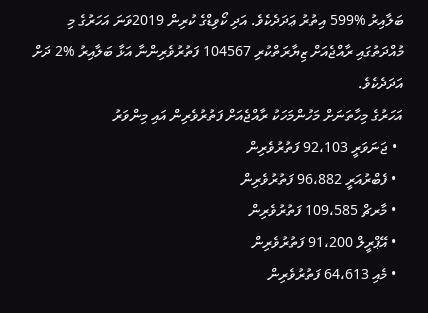ބަލާއިރު %599 އިތުރު ޢަދަދެކެވެ. އަދި ކޯވިޑްގެ ކުރިން 2019ވަނަ އަހަރުގެ މި މުއްދަތުގައި ރާއްޖެއަށް ޒިޔާރަތްކުރި 104567 ފަތުރުވެރިންނާ އަޅާ ބަލާއިރު %2 ދަށް އަދަދެކެވެ.
އަހަރުގެ މިހާތަނަށް މަހުންމަހަކު ރާއްޖެއަށް ފަތުރުވެރިން އައި މިންވަރު
  • ޖަނަވަރީ 92،103 ފަތުރުވެރިން
  • ފެބްރުއަރީ 96،882 ފަތުރުވެރިން
  • މާރޗް 109،585 ފަތުރުވެރިން
  • އޭޕްރީލް 91،200 ފަތުރުވެރިން
  • މެއި 64،613 ފަތުރުވެރިން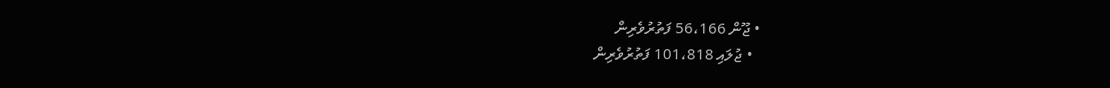• ޖޫން 56،166 ފަތުރުވެރިން
  • ޖުލައި 101،818 ފަތުރުވެރިން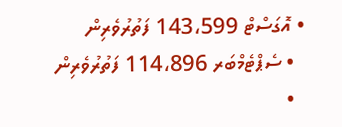• އޮގަސްޓް 143،599 ފަތުރުވެރިން
  • ސެޕްޓެމްބަރ 114،896 ފަތުރުވެރިން
  •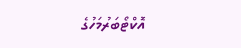އޮކްޓޯބަރުމަހުގެ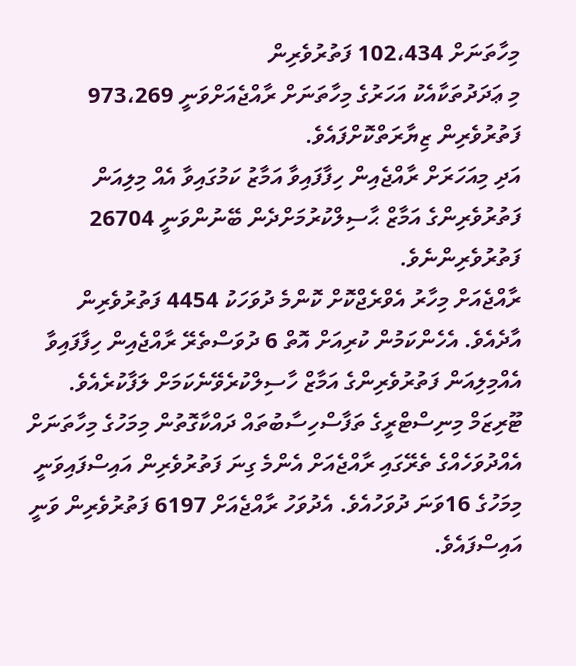މިހާތަނަށް 102،434 ފަތުރުވެރިން
މި ޢަދަދުތަކާއެކު އަހަރުގެ މިހާތަނަށް ރާއްޖެއަށްވަނީ 973،269 ފަތުރުވެރިން ޒިޔާރަތްކޮށްފައެވެ.
އަދި މިއަހަރަށް ރާއްޖެއިން ހިފާފައިވާ އަމާޒު ކަމުގައިވާ އެއް މިލިއަން ފަތުރުވެރިންގެ އަމާޒް ޙާސިލްކުރުމަށްދެން ބޭނުންވަނީ 26704 ފަތުރުވެރިންނެވެ.
ރާއްޖެއަށް މިހާރު އެވްރެޖްކޮށް ކޮންމެ ދުވަހަކު 4454 ފަތުރުވެރިން އާދެއެވެ. އެހެންކަމުން ކުރިއަށް އޮތް 6 ދުވަސްތެރޭ ރާއްޖެއިން ހިފާފައިވާ އެއްމިލިއަން ފަތުރުވެރިންގެ އަމާޒް ހާސިލްކުރެވޭނެކަމަށް ލަފާކުރެއެވެ.
ޓޫރިޒަމް މިނިސްޓްރީގެ ތަފާސްހިސާބުތައް ދައްކާގޮތުން މިމަހުގެ މިހާތަނަށް އެއްދުވަހެއްގެ ތެރޭގައި ރާއްޖެއަށް އެންމެ ގިނަ ފަތުރުވެރިން އައިސްފައިވަނީ މިމަހުގެ 16ވަނަ ދުވަހުއެވެ. އެދުވަހު ރާއްޖެއަށް 6197 ފަތުރުވެރިން ވަނީ އައިސްފައެވެ.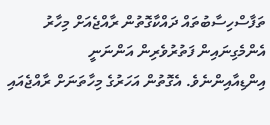ތަފާސްހިސާބުތައް ދައްކާގޮތުން ރާއްޖެއަށް މިހާރު އެންމެގިނައިން ފަތުރުވެރިން އަންނަނީ އިންޑިއާއިންނެވެ. އެގޮތުން އަހަރުގެ މިހާތަނަށް ރާއްޖެއައި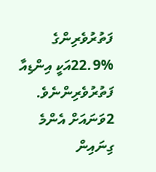ފަތުރުވެރިންގެ %22.9އަކީ އިންޑިއާ ފަތުރުވެރިންނެވެ. 2ވަނައަށް އެންމެ ގިނައިން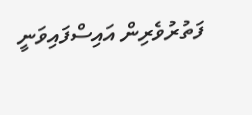ފަތުރުވެރިން އައިސްފައިވަނީ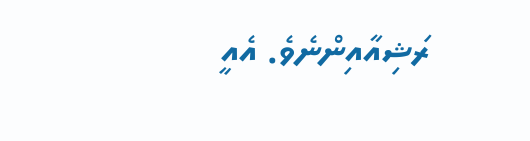ރަޝިއާއިންނެވެ. އެއީ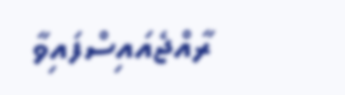ރާއްޖެއައިސްފައިވާ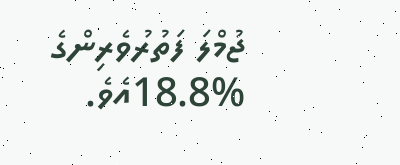ޖުމްލަ ފަތުރުވެރިންގެ %18.8އެވެ.